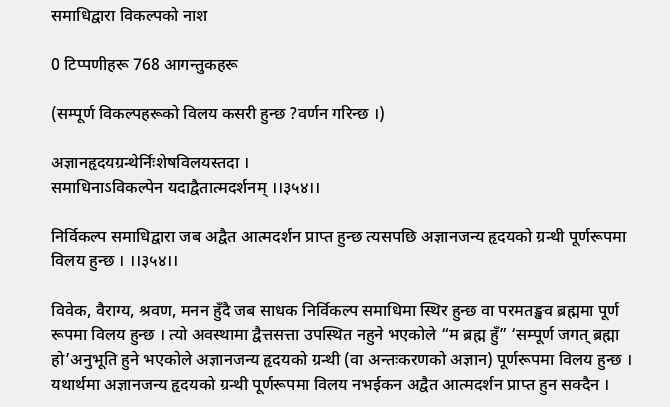समाधिद्वारा विकल्पको नाश

0 टिप्पणीहरू 768 आगन्तुकहरू

(सम्पूर्ण विकल्पहरूको विलय कसरी हुन्छ ?वर्णन गरिन्छ ।)

अज्ञानहृदयग्रन्थेर्निःशेषविलयस्तदा ।
समाधिनाऽविकल्पेन यदाद्वैतात्मदर्शनम् ।।३५४।।

निर्विकल्प समाधिद्वारा जब अद्वैत आत्मदर्शन प्राप्त हुन्छ त्यसपछि अज्ञानजन्य हृदयको ग्रन्थी पूर्णरूपमा विलय हुन्छ । ।।३५४।।

विवेक, वैराग्य, श्रवण, मनन हुँदै जब साधक निर्विकल्प समाधिमा स्थिर हुन्छ वा परमतङ्खव ब्रह्ममा पूर्ण रूपमा विलय हुन्छ । त्यो अवस्थामा द्वैत्तसत्ता उपस्थित नहुने भएकोले “म ब्रह्म हुँ” ‘सम्पूर्ण जगत् ब्रह्मा हो’अनुभूति हुने भएकोले अज्ञानजन्य हृदयको ग्रन्थी (वा अन्तःकरणको अज्ञान) पूर्णरूपमा विलय हुन्छ । यथार्थमा अज्ञानजन्य हृदयको ग्रन्थी पूर्णरूपमा विलय नभईकन अद्वैत आत्मदर्शन प्राप्त हुन सक्दैन ।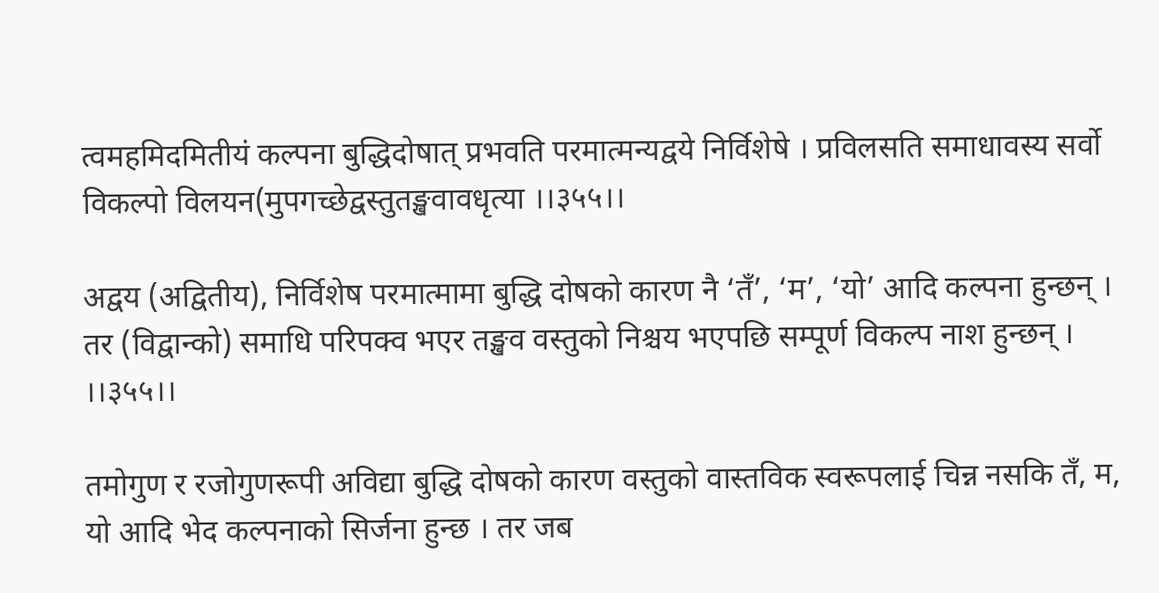त्वमहमिदमितीयं कल्पना बुद्धिदोषात् प्रभवति परमात्मन्यद्वये निर्विशेषे । प्रविलसति समाधावस्य सर्वो विकल्पो विलयन(मुपगच्छेद्वस्तुतङ्खवावधृत्या ।।३५५।।

अद्वय (अद्वितीय), निर्विशेष परमात्मामा बुद्धि दोषको कारण नै ‘तँ’, ‘म’, ‘यो’ आदि कल्पना हुन्छन् । तर (विद्वान्को) समाधि परिपक्व भएर तङ्खव वस्तुको निश्चय भएपछि सम्पूर्ण विकल्प नाश हुन्छन् । ।।३५५।।

तमोगुण र रजोगुणरूपी अविद्या बुद्धि दोषको कारण वस्तुको वास्तविक स्वरूपलाई चिन्न नसकि तँ, म, यो आदि भेद कल्पनाको सिर्जना हुन्छ । तर जब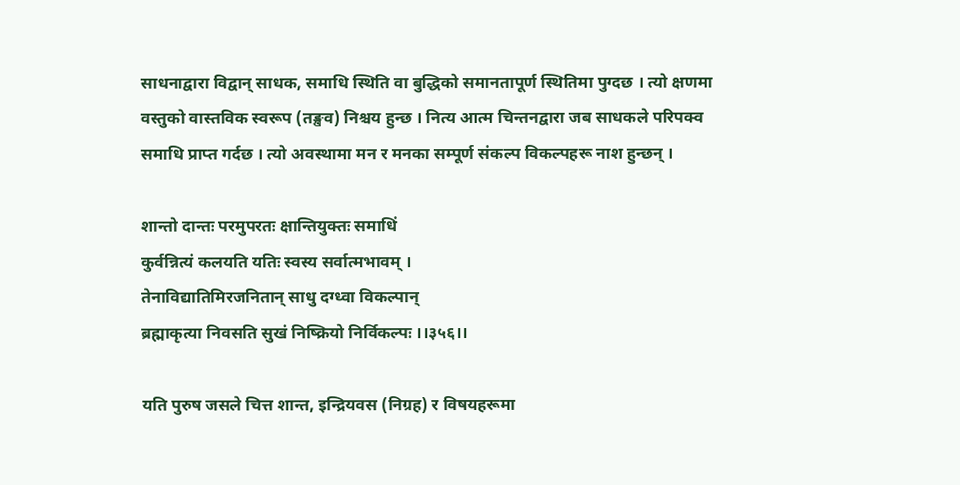साधनाद्वारा विद्वान् साधक, समाधि स्थिति वा बुद्धिको समानतापूर्ण स्थितिमा पुग्दछ । त्यो क्षणमा वस्तुको वास्तविक स्वरूप (तङ्खव) निश्चय हुन्छ । नित्य आत्म चिन्तनद्वारा जब साधकले परिपक्व समाधि प्राप्त गर्दछ । त्यो अवस्थामा मन र मनका सम्पूर्ण संकल्प विकल्पहरू नाश हुन्छन् ।

शान्तो दान्तः परमुपरतः क्षान्तियुक्तः समाधिं
कुर्वन्नित्यं कलयति यतिः स्वस्य सर्वात्मभावम् ।
तेनाविद्यातिमिरजनितान् साधु दग्ध्वा विकल्पान्
ब्रह्माकृत्या निवसति सुखं निष्क्रियो निर्विकल्पः ।।३५६।।

यति पुरुष जसले चित्त शान्त, इन्द्रियवस (निग्रह) र विषयहरूमा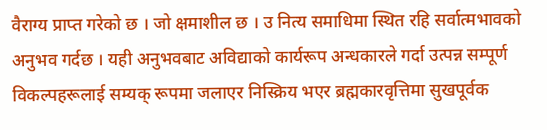वैराग्य प्राप्त गरेको छ । जो क्षमाशील छ । उ नित्य समाधिमा स्थित रहि सर्वात्मभावको अनुभव गर्दछ । यही अनुभवबाट अविद्याको कार्यरूप अन्धकारले गर्दा उत्पन्न सम्पूर्ण विकल्पहरूलाई सम्यक् रूपमा जलाएर निस्क्रिय भएर ब्रह्मकारवृत्तिमा सुखपूर्वक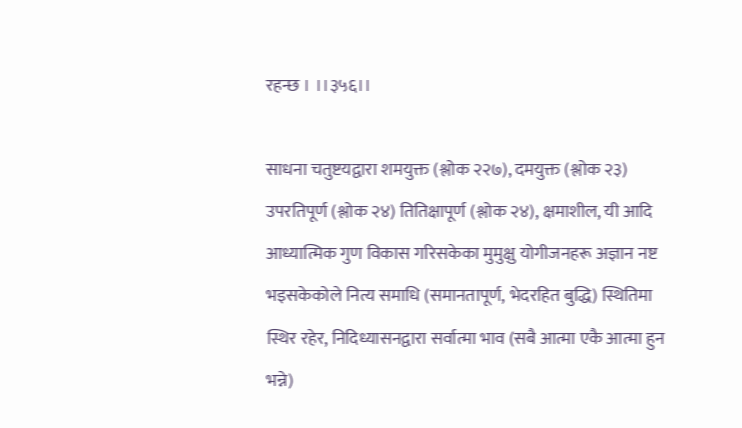रहन्छ । ।।३५६।।

साधना चतुष्टयद्वारा शमयुक्त (श्लोक २२७), दमयुक्त (श्लोक २३) उपरतिपूर्ण (श्लोक २४) तितिक्षापूर्ण (श्लोक २४), क्षमाशील, यी आदि आध्यात्मिक गुण विकास गरिसकेका मुमुक्षु योगीजनहरू अज्ञान नष्ट भइसकेकोले नित्य समाधि (समानतापूर्ण, भेदरहित बुद्धि) स्थितिमा स्थिर रहेर, निदिध्यासनद्वारा सर्वात्मा भाव (सबै आत्मा एकै आत्मा हुन भन्ने)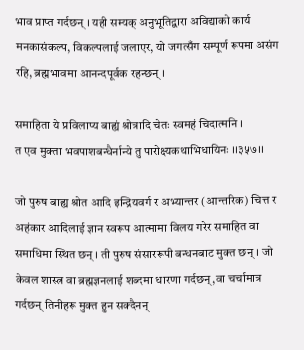भाव प्राप्त गर्दछन् । यही सम्यक् अनुभूतिद्वारा अविद्याको कार्य मनकासंकल्प, विकल्पलाई जलाएर, यो जगत्सँग सम्पूर्ण रूपमा असंग रहि, ब्रह्मभावमा आनन्दपूर्वक रहन्छन् ।

समाहिता ये प्रविलाप्य बाह्यं श्रोत्रादि चेतः स्वमहं चिदात्मनि ।
त एव मुक्ता भवपाशबन्धैर्नान्ये तु पारोक्ष्यकथाभिधायिनः ।।३५७।।

जो पुरुष बाह्य श्रोत आदि इन्द्रियवर्ग र अभ्यान्तर (आन्तरिक) चित्त र अहंकार आदिलाई ज्ञान स्वरूप आत्मामा विलय गरेर समाहित वा समाधिमा स्थित छन् । ती पुरुष संसाररूपी बन्धनबाट मुक्त छन् । जो केवल शास्त्र वा ब्रह्मज्ञनलाई शब्दमा धारणा गर्दछन्,वा चर्चामात्र गर्दछन् तिनीहरू मुक्त हुन सक्दैनन्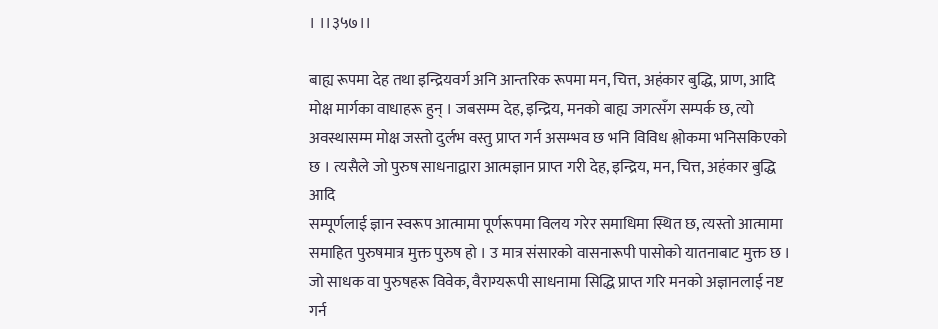। ।।३५७।।

बाह्य रूपमा देह तथा इन्द्रियवर्ग अनि आन्तरिक रूपमा मन, चित्त, अहंकार बुद्धि, प्राण, आदि मोक्ष मार्गका वाधाहरू हुन् । जबसम्म देह, इन्द्रिय, मनको बाह्य जगत्सँग सम्पर्क छ, त्यो अवस्थासम्म मोक्ष जस्तो दुर्लभ वस्तु प्राप्त गर्न असम्भव छ भनि विविध श्लोकमा भनिसकिएको छ । त्यसैले जो पुरुष साधनाद्वारा आत्मज्ञान प्राप्त गरी देह, इन्द्रिय, मन, चित्त, अहंकार बुद्धि आदि
सम्पूर्णलाई ज्ञान स्वरूप आत्मामा पूर्णरूपमा विलय गरेर समाधिमा स्थित छ, त्यस्तो आत्मामा समाहित पुरुषमात्र मुक्त पुरुष हो । उ मात्र संसारको वासनारूपी पासोको यातनाबाट मुक्त छ । जो साधक वा पुरुषहरू विवेक, वैराग्यरूपी साधनामा सिद्धि प्राप्त गरि मनको अज्ञानलाई नष्ट गर्न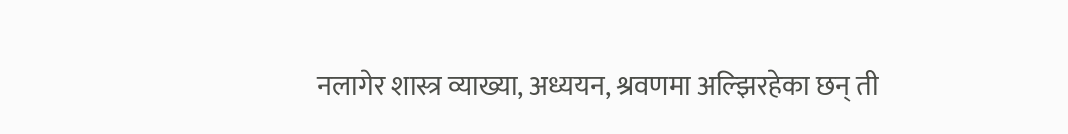नलागेर शास्त्र व्याख्या, अध्ययन, श्रवणमा अल्झिरहेका छन् ती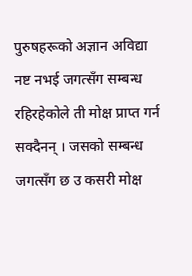पुरुषहरूको अज्ञान अविद्या नष्ट नभई जगत्सँग सम्बन्ध रहिरहेकोले ती मोक्ष प्राप्त गर्न सक्दैनन् । जसको सम्बन्ध जगत्सँग छ उ कसरी मोक्ष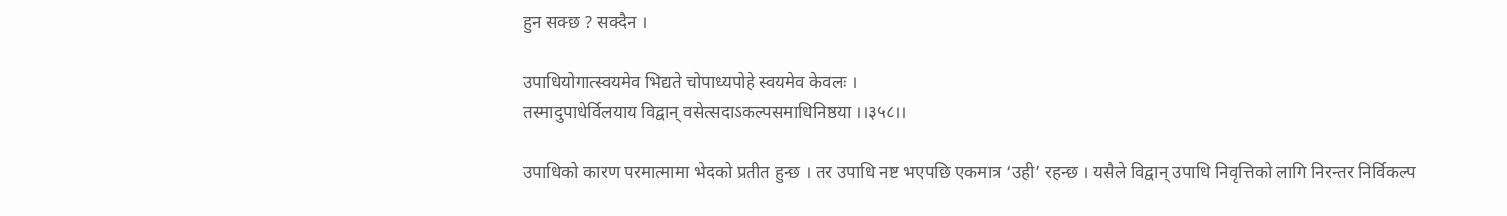हुन सक्छ ? सक्दैन ।

उपाधियोगात्स्वयमेव भिद्यते चोपाध्यपोहे स्वयमेव केवलः ।
तस्मादुपाधेर्विलयाय विद्वान् वसेत्सदाऽकल्पसमाधिनिष्ठया ।।३५८।।

उपाधिको कारण परमात्मामा भेदको प्रतीत हुन्छ । तर उपाधि नष्ट भएपछि एकमात्र ‘उही’ रहन्छ । यसैले विद्वान् उपाधि निवृत्तिको लागि निरन्तर निर्विकल्प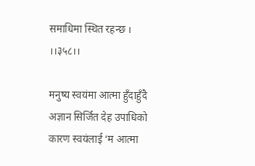समाधिमा स्थित रहन्छ । ।।३५८।।

मनुष्य स्वयंमा आत्मा हुँदाहुँदै अज्ञान सिर्जित देह उपाधिको कारण स्वयंलाई ‘म आत्मा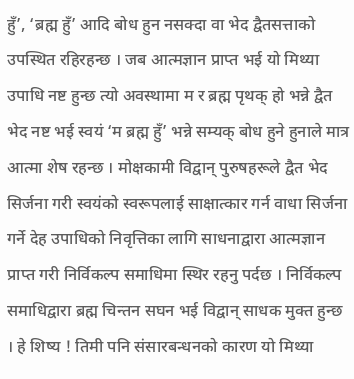हुँ’, ‘ब्रह्म हुँ’ आदि बोध हुन नसक्दा वा भेद द्वैतसत्ताको उपस्थित रहिरहन्छ । जब आत्मज्ञान प्राप्त भई यो मिथ्या उपाधि नष्ट हुन्छ त्यो अवस्थामा म र ब्रह्म पृथक् हो भन्ने द्वैत भेद नष्ट भई स्वयं ‘म ब्रह्म हुँ’ भन्ने सम्यक् बोध हुने हुनाले मात्र आत्मा शेष रहन्छ । मोक्षकामी विद्वान् पुरुषहरूले द्वैत भेद सिर्जना गरी स्वयंको स्वरूपलाई साक्षात्कार गर्न वाधा सिर्जना गर्ने देह उपाधिको निवृत्तिका लागि साधनाद्वारा आत्मज्ञान प्राप्त गरी निर्विकल्प समाधिमा स्थिर रहनु पर्दछ । निर्विकल्प समाधिद्वारा ब्रह्म चिन्तन सघन भई विद्वान् साधक मुक्त हुन्छ । हे शिष्य ! तिमी पनि संसारबन्धनको कारण यो मिथ्या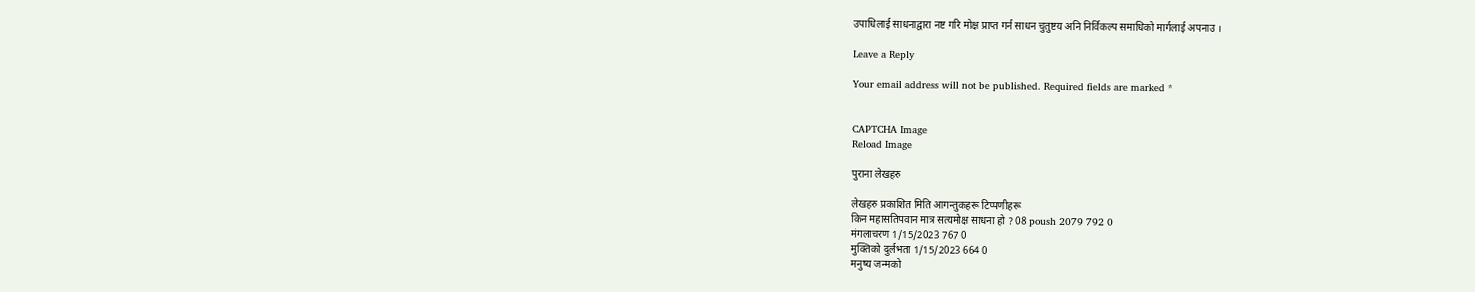उपाधिलाई साधनाद्वारा नष्ट गरि मोक्ष प्राप्त गर्न साधन चुतुष्टय अनि निर्विकल्प समाधिको मार्गलाई अपनाउ ।

Leave a Reply

Your email address will not be published. Required fields are marked *


CAPTCHA Image
Reload Image

पुराना लेखहरु

लेखहरु प्रकाशित मिति आगन्तुकहरू टिप्पणीहरू
किन महासतिपवान मात्र सत्यमोक्ष साधना हो ? 08 poush 2079 792 0
मंगलाचरण 1/15/2023 767 0
मुक्तिको दुर्लभता 1/15/2023 664 0
मनुष्य जन्मको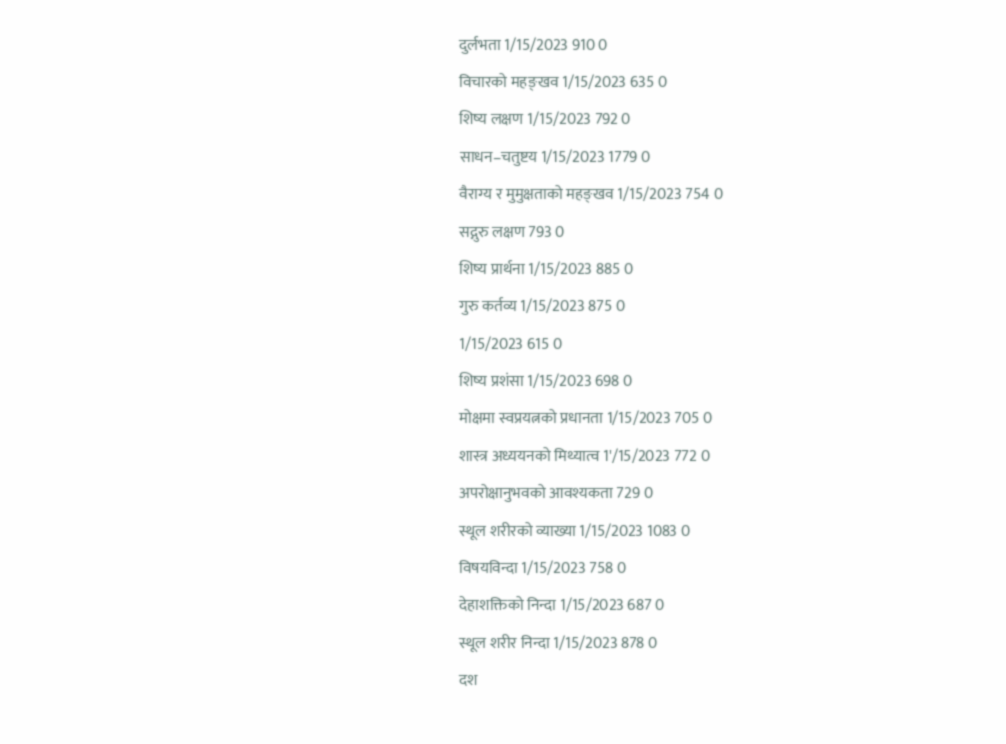दुर्लभता 1/15/2023 910 0
विचारको महङ्खव 1/15/2023 635 0
शिष्य लक्षण 1/15/2023 792 0
साधन–चतुष्टय 1/15/2023 1779 0
वैराग्य र मुमुक्षताको महङ्खव 1/15/2023 754 0
सद्गुरु लक्षण 793 0
शिष्य प्रार्थना 1/15/2023 885 0
गुरु कर्तव्य 1/15/2023 875 0
1/15/2023 615 0
शिष्य प्रशंसा 1/15/2023 698 0
मोक्षमा स्वप्रयत्नको प्रधानता 1/15/2023 705 0
शास्त्र अध्ययनको मिथ्यात्व 1'/15/2023 772 0
अपरोक्षानुभवको आवश्यकता 729 0
स्थूल शरीरको व्याख्या 1/15/2023 1083 0
विषयविन्दा 1/15/2023 758 0
देहाशक्तिको निन्दा 1/15/2023 687 0
स्थूल शरीर निन्दा 1/15/2023 878 0
दश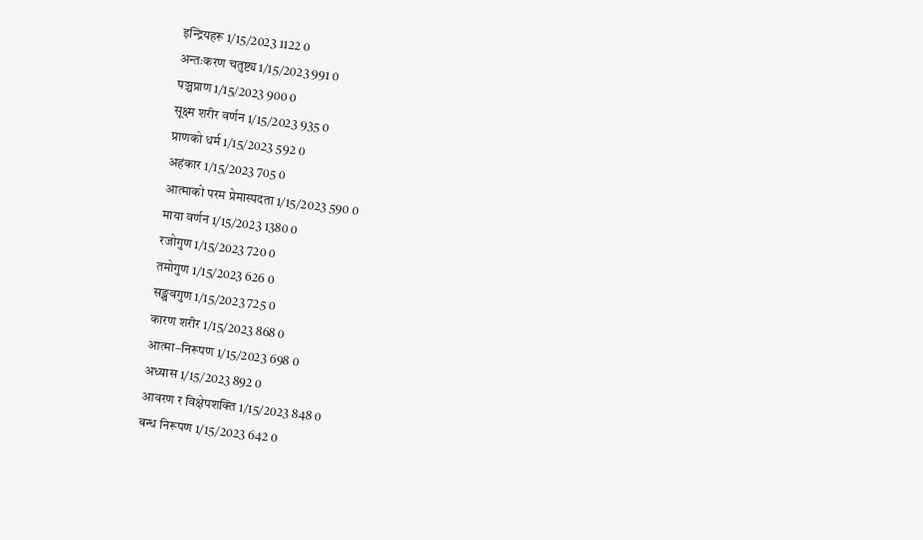इन्द्रियहरू 1/15/2023 1122 0
अन्तःकरण चतुष्ट्य 1/15/2023 991 0
पञ्चप्राण 1/15/2023 900 0
सूक्ष्म शरीर वर्णन 1/15/2023 935 0
प्राणको धर्म 1/15/2023 592 0
अहंकार 1/15/2023 705 0
आत्माको परम प्रेमास्पदता 1/15/2023 590 0
माया वर्णन 1/15/2023 1380 0
रजोगुण 1/15/2023 720 0
तमोगुण 1/15/2023 626 0
सङ्खवगुण 1/15/2023 725 0
कारण शरीर 1/15/2023 868 0
आत्मा–निरूपण 1/15/2023 698 0
अध्यास 1/15/2023 892 0
आवरण र विक्षेपशक्ति 1/15/2023 848 0
बन्ध निरूपण 1/15/2023 642 0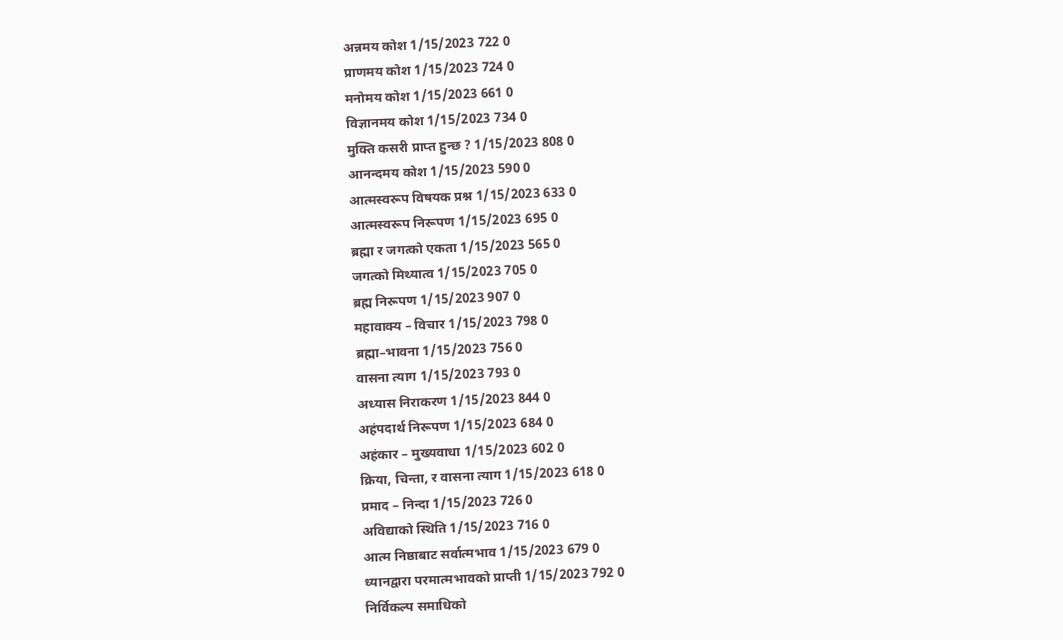अन्नमय कोश 1/15/2023 722 0
प्राणमय कोश 1/15/2023 724 0
मनोमय कोश 1/15/2023 661 0
विज्ञानमय कोश 1/15/2023 734 0
मुक्ति कसरी प्राप्त हुन्छ ? 1/15/2023 808 0
आनन्दमय कोश 1/15/2023 590 0
आत्मस्वरूप विषयक प्रश्न 1/15/2023 633 0
आत्मस्वरूप निरूपण 1/15/2023 695 0
ब्रह्मा र जगत्को एकता 1/15/2023 565 0
जगत्को मिथ्यात्व 1/15/2023 705 0
ब्रह्म निरूपण 1/15/2023 907 0
महावाक्य – विचार 1/15/2023 798 0
ब्रह्मा–भावना 1/15/2023 756 0
वासना त्याग 1/15/2023 793 0
अध्यास निराकरण 1/15/2023 844 0
अहंपदार्थ निरूपण 1/15/2023 684 0
अहंकार – मुख्यवाधा 1/15/2023 602 0
क्रिया, चिन्ता, र वासना त्याग 1/15/2023 618 0
प्रमाद – निन्दा 1/15/2023 726 0
अविद्याको स्थिति 1/15/2023 716 0
आत्म निष्ठाबाट सर्वात्मभाव 1/15/2023 679 0
ध्यानद्वारा परमात्मभावको प्राप्ती 1/15/2023 792 0
निर्विकल्प समाधिको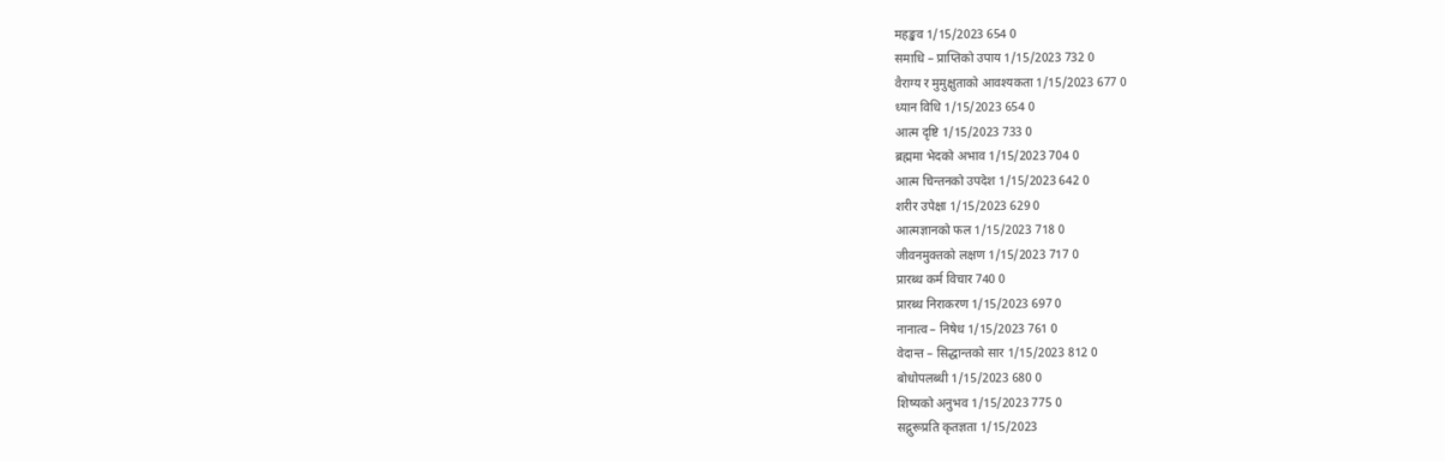महङ्खव 1/15/2023 654 0
समाधि – प्राप्तिको उपाय 1/15/2023 732 0
वैराग्य र मुमुक्षुताको आवश्यकता 1/15/2023 677 0
ध्यान विधि 1/15/2023 654 0
आत्म दृष्टि 1/15/2023 733 0
ब्रह्ममा भेदको अभाव 1/15/2023 704 0
आत्म चिन्तनको उपदेश 1/15/2023 642 0
शरीर उपेक्षा 1/15/2023 629 0
आत्मज्ञानको फल 1/15/2023 718 0
जीवनमुक्तको लक्षण 1/15/2023 717 0
प्रारब्ध कर्म विचार 740 0
प्रारब्ध निराकरण 1/15/2023 697 0
नानात्व – निषेध 1/15/2023 761 0
वेदान्त – सिद्धान्तको सार 1/15/2023 812 0
बोधोपलब्धी 1/15/2023 680 0
शिष्यको अनुभव 1/15/2023 775 0
सद्गुरूप्रति कृतज्ञता 1/15/2023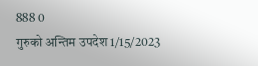888 0
गुरुको अन्तिम उपदेश 1/15/2023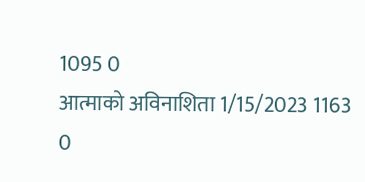1095 0
आत्माको अविनाशिता 1/15/2023 1163 0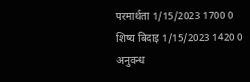परमार्थता 1/15/2023 1700 0
शिष्य बिदाइ 1/15/2023 1420 0
अनुवन्ध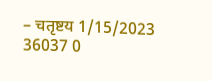– चतृष्टय 1/15/2023 36037 0